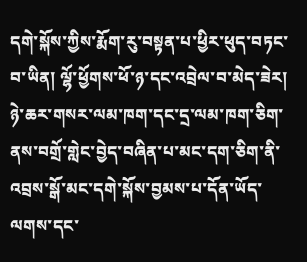དགེ་སྐོས་ཀྱིས་རྨོག་རུ་བསྟན་པ་ཕྱིར་ཕུད་བཏང་བ་ཡིན། ལྷོ་ཕྱོགས་ཕོ་ཉ་དང་འབྲེལ་བ་མེད་ཟེར།
ཉེ་ཆར་གསར་ལམ་ཁག་དང་དྲ་ལམ་ཁག་ཅིག་ནས་བགྲོ་གླེང་བྱེད་བཞིན་པ་མང་དག་ཅིག་ནི་འབྲས་སྒོ་མང་དགེ་སྐོས་བྱམས་པ་དོན་ཡོད་ལགས་དང་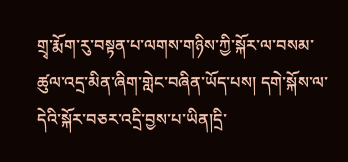གྲྭ་རྨོག་རུ་བསྟན་པ་ལགས་གཉིས་ཀྱི་སྐོར་ལ་བསམ་ཚུལ་འདྲ་མིན་ཞིག་གླེང་བཞིན་ཡོད་པས། དགེ་སྐོས་ལ་དེའི་སྐོར་བཅར་འདྲི་བྱས་པ་ཡིན།དྲི་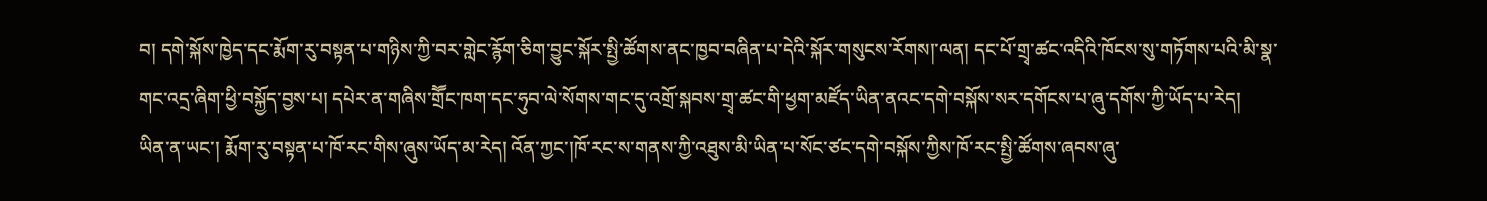བ། དགེ་སྐོས་ཁྱེད་དང་རྨོག་རུ་བསྟན་པ་གཉིས་ཀྱི་བར་གླེང་རྙོག་ཅིག་བྱུང་སྐོར་སྤྱི་ཚོགས་ནང་ཁྱབ་བཞིན་པ་དེའི་སྐོར་གསུངས་རོགས།་ལན། དང་པོ་གྲྭ་ཚང་འདིའི་ཁོངས་སུ་གཏོགས་པའི་མི་སྣ་གང་འདྲ་ཞིག་ཕྱི་བསྐྱོད་བྱས་པ། དཔེར་ན་གཞིས་གྲཽང་ཁག་དང་ཧུབ་ལེ་སོགས་གང་དུ་འགྲོ་སྐབས་གྲྭ་ཚང་གི་ཕྱག་མཛོད་ཡིན་ནའང་དགེ་བསྐོས་སར་དགོངས་པ་ཞུ་དགོས་ཀྱི་ཡོད་པ་རེད།
ཡིན་ན་ཡང་། རྨོག་རུ་བསྟན་པ་ཁོ་རང་གིས་ཞུས་ཡོད་མ་རེད། འོན་ཀྱང་།ཁོ་རང་ས་གནས་ཀྱི་འཐུས་མི་ཡིན་པ་སོང་ཙང་དགེ་བསྐོས་ཀྱིས་ཁོ་རང་སྤྱི་ཚོགས་ཞབས་ཞུ་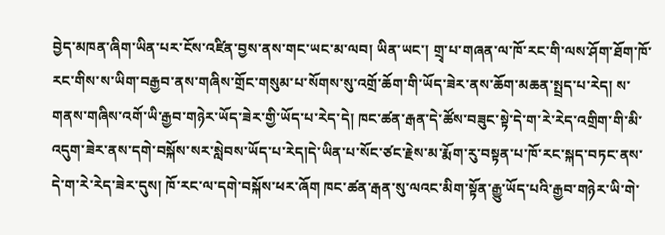བྱེད་མཁན་ཞིག་ཡིན་པར་ངོས་འཛིན་བྱས་ནས་གང་ཡང་མ་ལབ། ཡིན་ཡང་། གྲྭ་པ་གཞན་ལ་ཁོ་རང་གི་ལས་ཤོག་ཐོག་ཁོ་རང་གིས་ས་ཡིག་བརྒྱབ་ནས་གཞིས་གྲོང་གསུམ་པ་སོགས་སུ་འགྲོ་ཆོག་གི་ཡོད་ཟེར་ནས་ཆོག་མཆན་སྤྲད་པ་རེད། ས་གནས་གཞིས་འགོ་ཡི་རྒྱབ་གཉེར་ཡོད་ཟེར་གྱི་ཡོད་པ་རེད་དེ། ཁང་ཚན་རྒན་དེ་ཚོས་བཟུང་སྟེ་དེ་ག་རེ་རེད་འགྲིག་གི་མི་འདུག་ཟེར་ནས་དགེ་བསྐོས་སར་སླེབས་ཡོད་པ་རེད།དེ་ཡིན་པ་སོང་ཙང་རྗེས་མ་རྨོག་རུ་བསྟན་པ་ཁོ་རང་སྐད་བཏང་ནས་དེ་ག་རེ་རེད་ཟེར་དུས། ཁོ་རང་ལ་དགེ་བསྐོས་ཕར་ཞོག ཁང་ཚན་རྒན་སུ་ལའང་མིག་སྟོན་རྒྱུ་ཡོད་པའི་རྒྱབ་གཉེར་ཡི་གེ་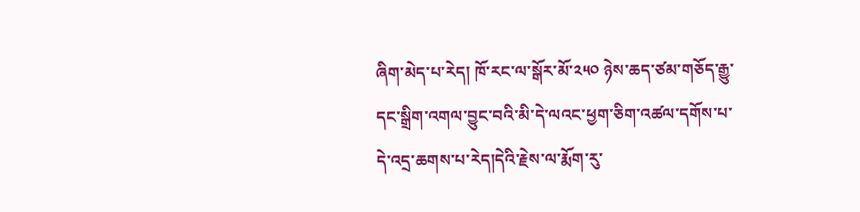ཞིག་མེད་པ་རེད། ཁོ་རང་ལ་སྒོར་མོ་༢༥༠ ཉེས་ཆད་ཙམ་གཅོད་རྒྱུ་དང་སྒྲིག་འགལ་བྱུང་བའི་མི་དེ་ལའང་ཕྱག་ཅིག་འཚལ་དགོས་པ་དེ་འདྲ་ཆགས་པ་རེད།དེའི་རྗེས་ལ་རྨོག་རུ་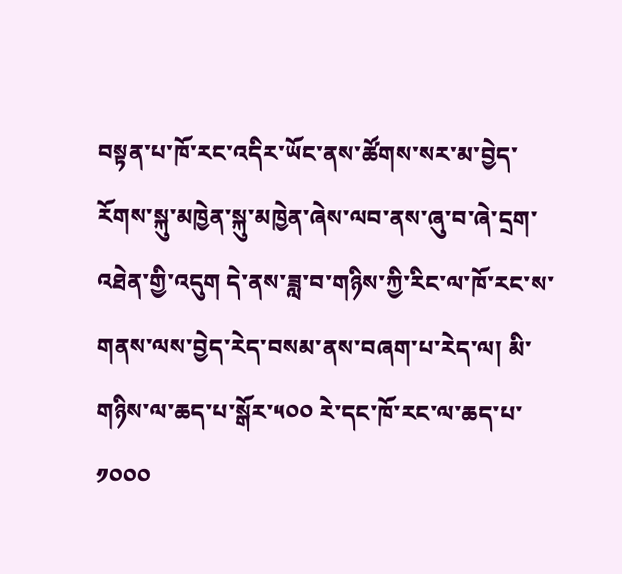བསྟན་པ་ཁོ་རང་འདིར་ཡོང་ནས་ཚོགས་སར་མ་བྱེད་རོགས་སྐུ་མཁྱེན་སྐུ་མཁྱེན་ཞེས་ལབ་ནས་ཞུ་བ་ཞེ་དྲག་འཐེན་གྱི་འདུག དེ་ནས་ཟླ་བ་གཉིས་ཀྱི་རིང་ལ་ཁོ་རང་ས་གནས་ལས་བྱེད་རེད་བསམ་ནས་བཞག་པ་རེད་ལ། མི་གཉིས་ལ་ཆད་པ་སྒོར་༥༠༠ རེ་དང་ཁོ་རང་ལ་ཆད་པ་༡༠༠༠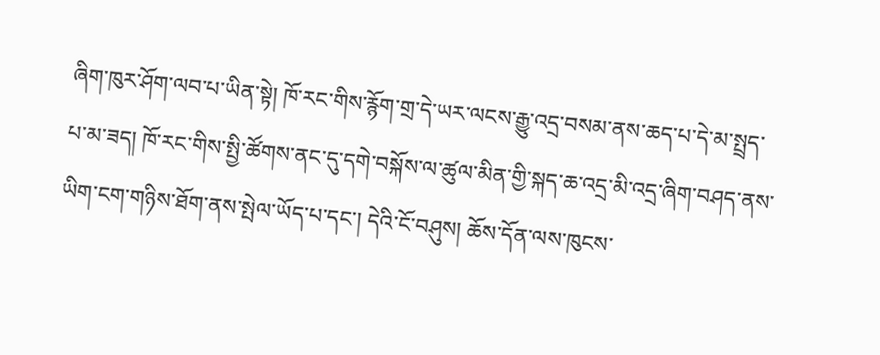ཞིག་ཁུར་ཤོག་ལབ་པ་ཡིན་སྟེ། ཁོ་རང་གིས་རྙོག་གྲ་དེ་ཡར་ལངས་རྒྱུ་འདྲ་བསམ་ནས་ཆད་པ་དེ་མ་སྤྲད་པ་མ་ཟད། ཁོ་རང་གིས་སྤྱི་ཚོགས་ནང་དུ་དགེ་བསྐོས་ལ་ཚུལ་མིན་གྱི་སྐད་ཆ་འདྲ་མི་འདྲ་ཞིག་བཤད་ནས་ཡིག་ངག་གཉིས་ཐོག་ནས་སྤེལ་ཡོད་པ་དང་། དེའི་ངོ་བཤུས། ཆོས་དོན་ལས་ཁུངས་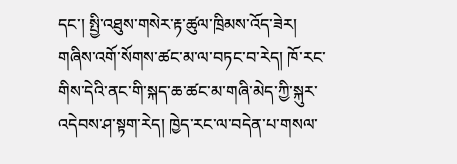དང་། སྤྱི་འཐུས་གསེར་རྟ་ཚུལ་ཁྲིམས་འོད་ཟེར། གཞིས་འགོ་སོགས་ཚང་མ་ལ་བཏང་བ་རེད། ཁོ་རང་གིས་དེའི་ནང་གི་སྐད་ཆ་ཚང་མ་གཞི་མེད་ཀྱི་སྐུར་འདེབས་ཤ་སྟག་རེད། ཁྱེད་རང་ལ་བདེན་པ་གསལ་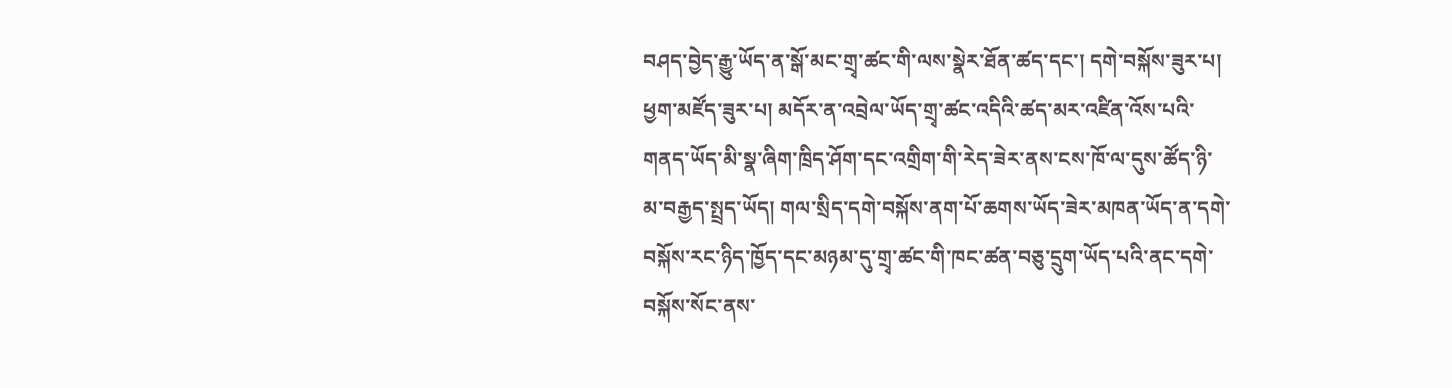བཤད་བྱེད་རྒྱུ་ཡོད་ན་སྒོ་མང་གྲྭ་ཚང་གི་ལས་སྣེར་ཐོན་ཚད་དང་། དགེ་བསྐོས་ཟུར་པ། ཕྱག་མཛོད་ཟུར་པ། མདོར་ན་འབྲེལ་ཡོད་གྲྭ་ཚང་འདིའི་ཚད་མར་འཛིན་འོས་པའི་གནད་ཡོད་མི་སྣ་ཞིག་ཁྲིད་ཤོག་དང་འགྲིག་གི་རེད་ཟེར་ནས་ངས་ཁོ་ལ་དུས་ཚོད་ཉི་མ་བརྒྱད་སྤྲད་ཡོད། གལ་སྲིད་དགེ་བསྐོས་ནག་པོ་ཆགས་ཡོད་ཟེར་མཁན་ཡོད་ན་དགེ་བསྐོས་རང་ཉིད་ཁྱོད་དང་མཉམ་དུ་གྲྭ་ཚང་གི་ཁང་ཚན་བཅུ་དྲུག་ཡོད་པའི་ནང་དགེ་བསྐོས་སོང་ནས་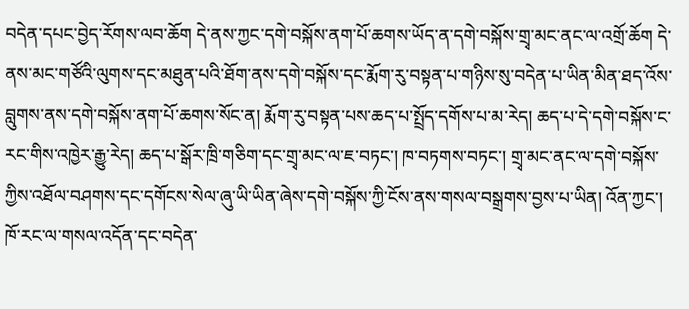བདེན་དཔང་བྱེད་རོགས་ལབ་ཆོག དེ་ནས་ཀྱང་དགེ་བསྐོས་ནག་པོ་ཆགས་ཡོད་ན་དགེ་བསྐོས་གྲྭ་མང་ནང་ལ་འགྲོ་ཆོག དེ་ནས་མང་གཙོའི་ལུགས་དང་མཐུན་པའི་ཐོག་ནས་དགེ་བསྐོས་དང་རྨོག་རུ་བསྟན་པ་གཉིས་སུ་བདེན་པ་ཡིན་མིན་ཐད་འོས་བླུགས་ནས་དགེ་བསྐོས་ནག་པོ་ཆགས་སོང་ན། རྨོག་རུ་བསྟན་པས་ཆད་པ་སྤྲོད་དགོས་པ་མ་རེད། ཆད་པ་དེ་དགེ་བསྐོས་ང་རང་གིས་འཁྱེར་རྒྱུ་རེད། ཆད་པ་སྒོར་ཁྲི་གཅིག་དང་གྲྭ་མང་ལ་ཇ་བཏང་། ཁ་བཏགས་བཏང་། གྲྭ་མང་ནང་ལ་དགེ་བསྐོས་ཀྱིས་འཐོལ་བཤགས་དང་དགོངས་སེལ་ཞུ་ཡི་ཡིན་ཞེས་དགེ་བསྐོས་ཀྱི་ངོས་ནས་གསལ་བསྒྲགས་བྱས་པ་ཡིན། འོན་ཀྱང་། ཁོ་རང་ལ་གསལ་འདོན་དང་བདེན་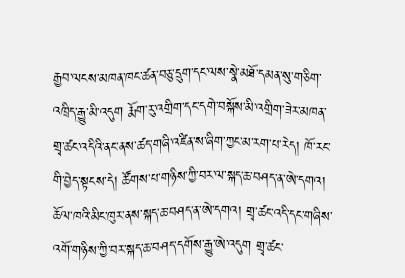རྒྱབ་ལངས་མཁན་ཁང་ཚན་བཅུ་དྲུག་དང་ལས་སྣེ་མཐོ་དམན་སུ་གཅིག་འཁྲིད་རྒྱུ་མི་འདུག རྨོག་རུ་འགྲིག་དང་དགེ་བསྐོས་མི་འགྲིག་ཟེར་མཁན་གྲྭ་ཚང་འདིའི་ནང་ནས་ཚད་གཞི་འཛིན་ས་ཞིག་ཀྱང་མ་རག་པ་རེད། ཁོ་རང་གི་བྱེད་སྟངས་དེ། ཚོགས་པ་གཉིས་ཀྱི་བར་ལ་སྐད་ཆ་བཤད་ན་ཨེ་དགའ། ཆོལ་ཁའི་མིང་ཁུར་ནས་སྐད་ཆ་བཤད་ན་ཨེ་དགའ། གྲྭ་ཚང་འདི་དང་གཞིས་འགོ་གཉིས་ཀྱི་བར་སྐད་ཆ་བཤད་དགོས་རྒྱུ་ཨེ་འདུག གྲྭ་ཚང་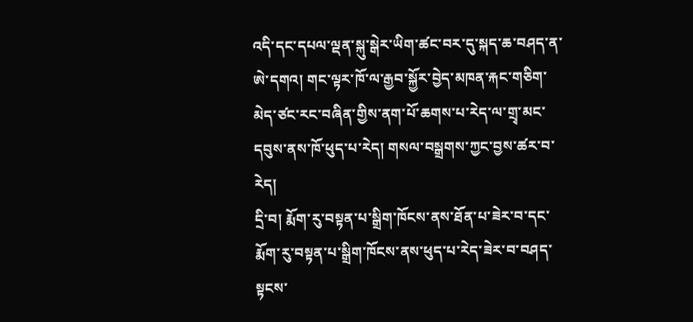འདི་དང་དཔལ་ལྡན་སྐུ་སྒེར་ཡིག་ཚང་བར་དུ་སྐད་ཆ་བཤད་ན་ཨེ་དགའ། གང་ལྟར་ཁོ་ལ་རྒྱབ་སྐྱོར་བྱེད་མཁན་རྐང་གཅིག་མེད་ཙང་རང་བཞིན་གྱིས་ནག་པོ་ཆགས་པ་རེད་ལ་གྲྭ་མང་དབུས་ནས་ཁོ་ཕུད་པ་རེད། གསལ་བསྒྲགས་ཀྱང་བྱས་ཚར་བ་རེད།
དྲི་བ། རྨོག་རུ་བསྟན་པ་སྒྲིག་ཁོངས་ནས་ཐོན་པ་ཟེར་བ་དང་རྨོག་རུ་བསྟན་པ་སྒྲིག་ཁོངས་ནས་ཕུད་པ་རེད་ཟེར་བ་བཤད་སྟངས་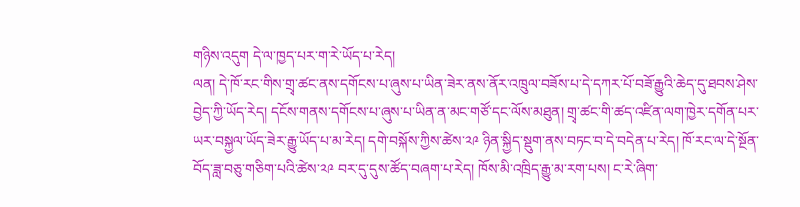གཉིས་འདུག དེ་ལ་ཁྱད་པར་ག་རེ་ཡོད་པ་རེད།
ལན། དེ་ཁོ་རང་གིས་གྲྭ་ཚང་ནས་དགོངས་པ་ཞུས་པ་ཡིན་ཟེར་ནས་ནོར་འཁྲུལ་བཟོས་པ་དེ་དཀར་པོ་བཟོ་རྒྱུའི་ཆེད་དུ་ཐབས་ཤེས་བྱེད་ཀྱི་ཡོད་རེད། དངོས་གནས་དགོངས་པ་ཞུས་པ་ཡིན་ན་མང་གཙོ་དང་ལོས་མཐུན། གྲྭ་ཚང་གི་ཚད་འཛིན་ལག་ཁྱེར་དགོན་པར་ཡར་བསྐྱལ་ཡོད་ཟེར་རྒྱུ་ཡོད་པ་མ་རེད། དགེ་བསྐོས་ཀྱིས་ཚེས་༢༩ ཉིན་སྐྱིད་སྡུག་ནས་བཏང་བ་དེ་བདེན་པ་རེད། ཁོ་རང་ལ་དེ་སྔོན་བོད་ཟླ་བཅུ་གཅིག་པའི་ཚེས་༢༩ བར་དུ་དུས་ཚོད་བཞག་པ་རེད། ཁོས་མི་འཁྲིད་རྒྱུ་མ་རག་པས། ང་རེ་ཞིག་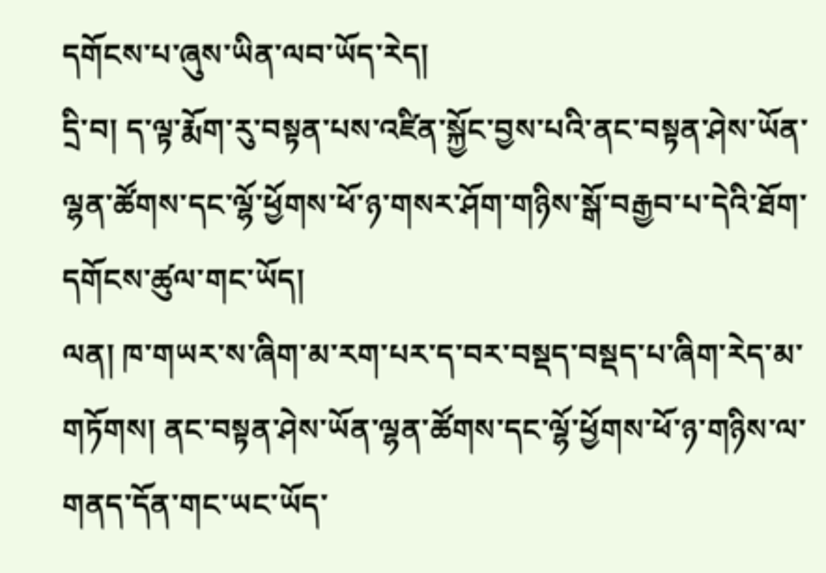དགོངས་པ་ཞུས་ཡིན་ལབ་ཡོད་རེད།
དྲི་བ། ད་ལྟ་རྨོག་རུ་བསྟན་པས་འཛིན་སྐྱོང་བྱས་པའི་ནང་བསྟན་ཤེས་ཡོན་ལྷན་ཚོགས་དང་ལྷོ་ཕྱོགས་ཕོ་ཉ་གསར་ཤོག་གཉིས་སྒོ་བརྒྱབ་པ་དེའི་ཐོག་དགོངས་ཚུལ་གང་ཡོད།
ལན། ཁ་གཡར་ས་ཞིག་མ་རག་པར་ད་བར་བསྡད་བསྡད་པ་ཞིག་རེད་མ་གཏོགས། ནང་བསྟན་ཤེས་ཡོན་ལྷན་ཚོགས་དང་ལྷོ་ཕྱོགས་ཕོ་ཉ་གཉིས་ལ་གནད་དོན་གང་ཡང་ཡོད་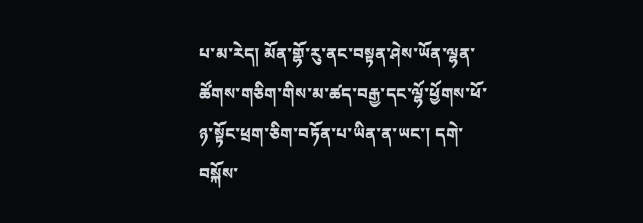པ་མ་རེད། མོན་གྷོ་རུ་ནང་བསྟན་ཤེས་ཡོན་ལྷན་ཚོགས་གཅིག་གིས་མ་ཚད་བརྒྱ་དང་ལྷོ་ཕྱོགས་ཕོ་ཉ་སྟོང་ཕྲག་ཅིག་བཏོན་པ་ཡིན་ན་ཡང་། དགེ་བསྐོས་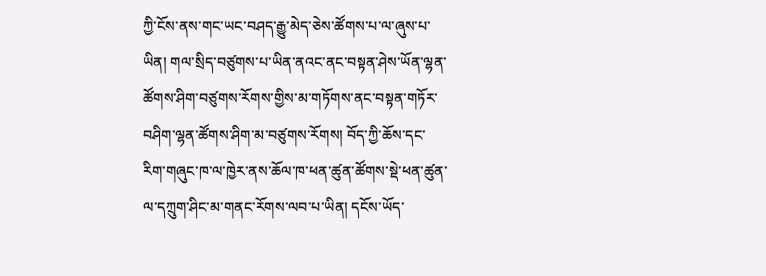ཀྱི་ངོས་ནས་གང་ཡང་བཤད་རྒྱུ་མེད་ཅེས་ཚོགས་པ་ལ་ཞུས་པ་ཡིན། གལ་སྲིད་བཙུགས་པ་ཡིན་ནའང་ནང་བསྟན་ཤེས་ཡོན་ལྷན་ཚོགས་ཤིག་བཙུགས་རོགས་གྱིས་མ་གཏོགས་ནང་བསྟན་གཏོར་བཤིག་ལྷན་ཚོགས་ཤིག་མ་བཙུགས་རོགས། བོད་ཀྱི་ཆོས་དང་རིག་གཞུང་ཁ་ལ་ཁྱེར་ནས་ཆོལ་ཁ་ཕན་ཚུན་ཚོགས་སྡེ་ཕན་ཚུན་ལ་དཀྲུག་ཤིང་མ་གནང་རོགས་ལབ་པ་ཡིན། དངོས་ཡོད་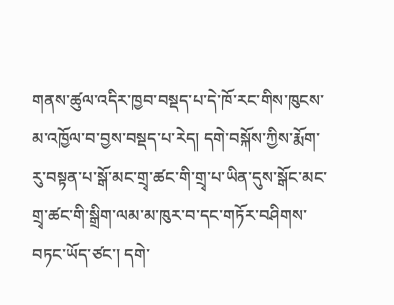གནས་ཚུལ་འདིར་ཁྱབ་བསྡད་པ་དེ་ཁོ་རང་གིས་ཁུངས་མ་འཁྱོལ་བ་བྱས་བསྡད་པ་རེད། དགེ་བསྐོས་ཀྱིས་རྨོག་རུ་བསྟན་པ་སྒོ་མང་གྲྭ་ཚང་གི་གྲྭ་པ་ཡིན་དུས་སྒོང་མང་གྲྭ་ཚང་གི་སྒྲིག་ལམ་མ་ཁུར་བ་དང་གཏོར་བཤིགས་བཏང་ཡོད་ཙང་། དགེ་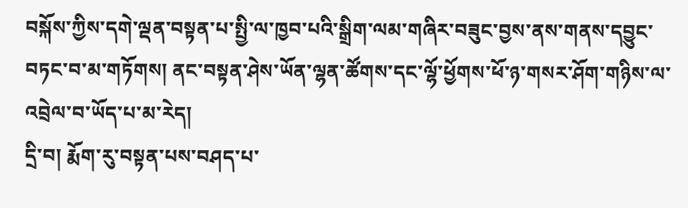བསྐོས་ཀྱིས་དགེ་ལྡན་བསྟན་པ་སྤྱི་ལ་ཁྱབ་པའི་སྒྲིག་ལམ་གཞིར་བཟུང་བྱས་ནས་གནས་དབྱུང་བཏང་བ་མ་གཏོགས། ནང་བསྟན་ཤེས་ཡོན་ལྷན་ཚོགས་དང་ལྷོ་ཕྱོགས་ཕོ་ཉ་གསར་ཤོག་གཉིས་ལ་འབྲེལ་བ་ཡོད་པ་མ་རེད།
དྲི་བ། རྨོག་རུ་བསྟན་པས་བཤད་པ་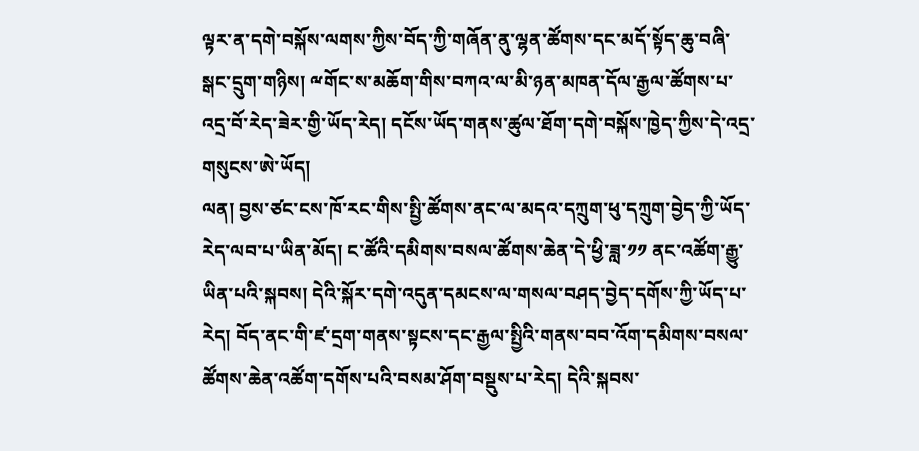ལྟར་ན་དགེ་བསྐོས་ལགས་ཀྱིས་བོད་ཀྱི་གཞོན་ནུ་ལྷན་ཚོགས་དང་མདོ་སྟོད་ཆུ་བཞི་སྒང་དྲུག་གཉིས། ྋགོང་ས་མཆོག་གིས་བཀའ་ལ་མི་ཉན་མཁན་དོལ་རྒྱལ་ཚོགས་པ་འདྲ་བོ་རེད་ཟེར་གྱི་ཡོད་རེད། དངོས་ཡོད་གནས་ཚུལ་ཐོག་དགེ་བསྐོས་ཁྱེད་ཀྱིས་དེ་འདྲ་གསུངས་ཨེ་ཡོད།
ལན། བྱས་ཙང་ངས་ཁོ་རང་གིས་སྤྱི་ཚོགས་ནང་ལ་མདའ་དཀྲུག་ཕུ་དཀྲུག་བྱེད་ཀྱི་ཡོད་རེད་ལབ་པ་ཡིན་མོད། ང་ཚོའི་དམིགས་བསལ་ཚོགས་ཆེན་དེ་ཕྱི་ཟླ་༡༡ ནང་འཚོག་རྒྱུ་ཡིན་པའི་སྐབས། དེའི་སྐོར་དགེ་འདུན་དམངས་ལ་གསལ་བཤད་བྱེད་དགོས་ཀྱི་ཡོད་པ་རེད། བོད་ནང་གི་ཛ་དྲག་གནས་སྟངས་དང་རྒྱལ་སྤྱིའི་གནས་བབ་འོག་དམིགས་བསལ་ཚོགས་ཆེན་འཚོག་དགོས་པའི་བསམ་ཤོག་བསྡུས་པ་རེད། དེའི་སྐབས་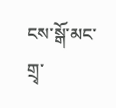ངས་སྒོ་མང་གྲྭ་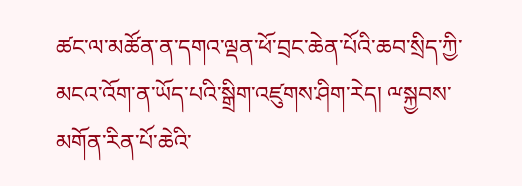ཚང་ལ་མཚོན་ན་དགའ་ལྡན་ཕོ་བྲང་ཆེན་པོའི་ཆབ་སྲིད་ཀྱི་མངའ་འོག་ན་ཡོད་པའི་སྒྲིག་འཛུགས་ཤིག་རེད། ྋསྐྱབས་མགོན་རིན་པོ་ཆེའི་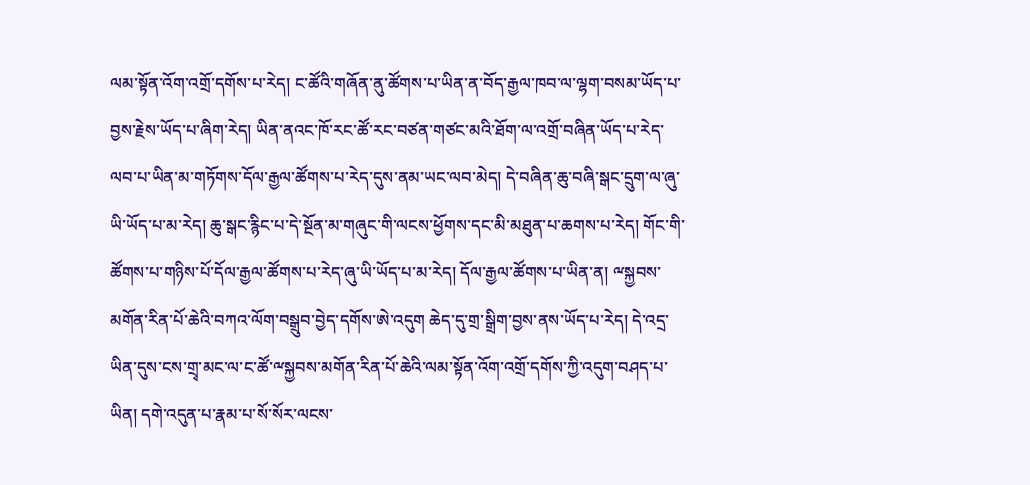ལམ་སྟོན་འོག་འགྲོ་དགོས་པ་རེད། ང་ཚོའི་གཞོན་ནུ་ཚོགས་པ་ཡིན་ན་བོད་རྒྱལ་ཁབ་ལ་ལྷག་བསམ་ཡོད་པ་བྱས་རྗེས་ཡོད་པ་ཞིག་རེད། ཡིན་ནའང་ཁོ་རང་ཚོ་རང་བཙན་གཙང་མའི་ཐོག་ལ་འགྲོ་བཞིན་ཡོད་པ་རེད་ལབ་པ་ཡིན་མ་གཏོགས་དོལ་རྒྱལ་ཚོགས་པ་རེད་དུས་ནམ་ཡང་ལབ་མེད། དེ་བཞིན་ཆུ་བཞི་སྒང་དྲུག་ལ་ཞུ་ཡི་ཡོད་པ་མ་རེད། ཆུ་སྒང་རྙིང་པ་དེ་སྔོན་མ་གཞུང་གི་ལངས་ཕྱོགས་དང་མི་མཐུན་པ་ཆགས་པ་རེད། གོང་གི་ཚོགས་པ་གཉིས་པོ་དོལ་རྒྱལ་ཚོགས་པ་རེད་ཞུ་ཡི་ཡོད་པ་མ་རེད། དོལ་རྒྱལ་ཚོགས་པ་ཡིན་ན། ྋསྐྱབས་མགོན་རིན་པོ་ཆེའི་བཀའ་ལོག་བསྒྲུབ་བྱེད་དགོས་ཨེ་འདུག ཆེད་དུ་གྲ་སྒྲིག་བྱས་ནས་ཡོད་པ་རེད། དེ་འདྲ་ཡིན་དུས་ངས་གྲྭ་མང་ལ་ང་ཚོ་ྋསྐྱབས་མགོན་རིན་པོ་ཆེའི་ལམ་སྟོན་འོག་འགྲོ་དགོས་ཀྱི་འདུག་བཤད་པ་ཡིན། དགེ་འདུན་པ་རྣམ་པ་སོ་སོར་ལངས་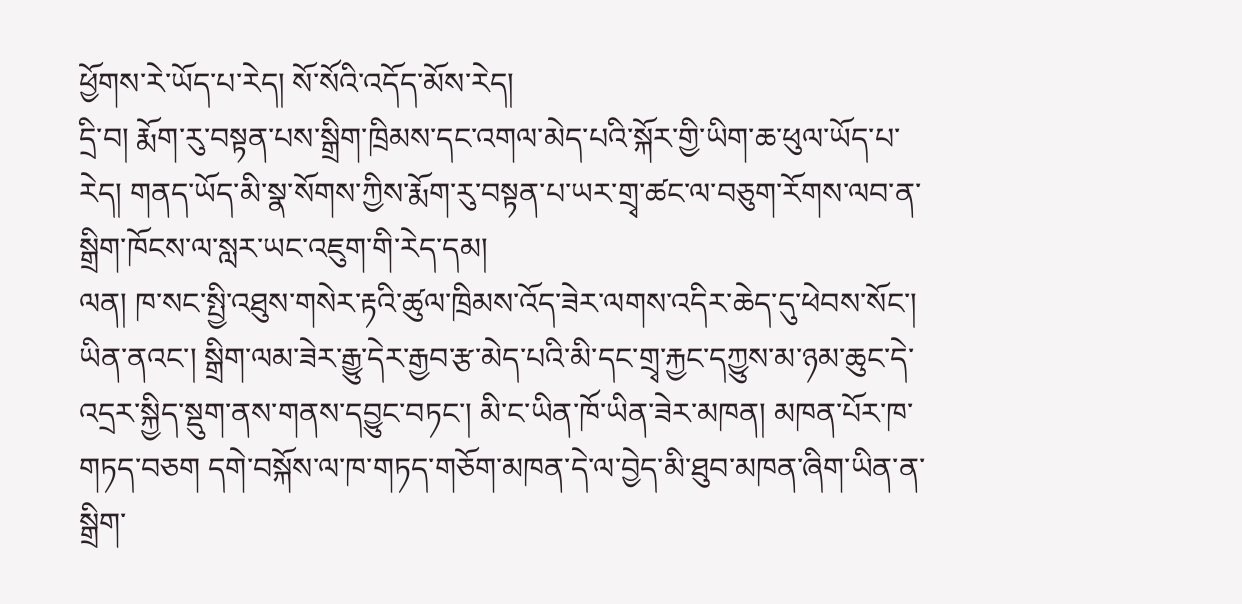ཕྱོགས་རེ་ཡོད་པ་རེད། སོ་སོའི་འདོད་མོས་རེད།
དྲི་བ། རྨོག་རུ་བསྟན་པས་སྒྲིག་ཁྲིམས་དང་འགལ་མེད་པའི་སྐོར་གྱི་ཡིག་ཆ་ཕུལ་ཡོད་པ་རེད། གནད་ཡོད་མི་སྣ་སོགས་ཀྱིས་རྨོག་རུ་བསྟན་པ་ཡར་གྲྭ་ཚང་ལ་བཅུག་རོགས་ལབ་ན་སྒྲིག་ཁོངས་ལ་སླར་ཡང་འཇུག་གི་རེད་དམ།
ལན། ཁ་སང་སྤྱི་འཐུས་གསེར་རྟའི་ཚུལ་ཁྲིམས་འོད་ཟེར་ལགས་འདིར་ཆེད་དུ་ཕེབས་སོང་། ཡིན་ནའང་། སྒྲིག་ལམ་ཟེར་རྒྱུ་དེར་རྒྱབ་རྩ་མེད་པའི་མི་དང་གྲྭ་རྐྱང་དཀྱུས་མ་ཉམ་ཆུང་དེ་འདྲར་སྐྱིད་སྡུག་ནས་གནས་དབྱུང་བཏང་། མི་ང་ཡིན་ཁོ་ཡིན་ཟེར་མཁན། མཁན་པོར་ཁ་གཏད་བཅག དགེ་བསྐོས་ལ་ཁ་གཏད་གཅོག་མཁན་དེ་ལ་བྱེད་མི་ཐུབ་མཁན་ཞིག་ཡིན་ན་སྒྲིག་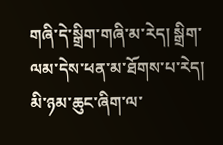གཞི་དེ་སྒྲིག་གཞི་མ་རེད། སྒྲིག་ལམ་དེས་ཕན་མ་ཐོགས་པ་རེད། མི་ཉམ་ཆུང་ཞིག་ལ་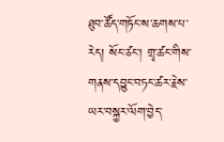ཐུབ་ཚོད་གཏོང་ས་ཆགས་པ་རེད། སོང་ཙང་། གྲྭ་ཚང་གིས་གནས་དབྱུང་བཏང་ཚར་རྗེས་ཡར་བསྐྱར་ལོག་བྱེད་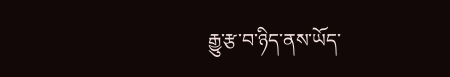རྒྱུ་རྩ་བ་ཉིད་ནས་ཡོད་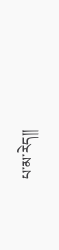པ་མ་རེད།།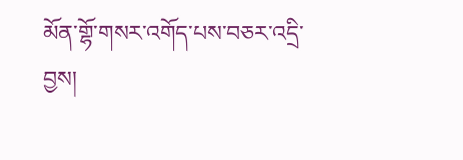མོན་གྷོ་གསར་འགོད་པས་བཅར་འདྲི་བྱས།